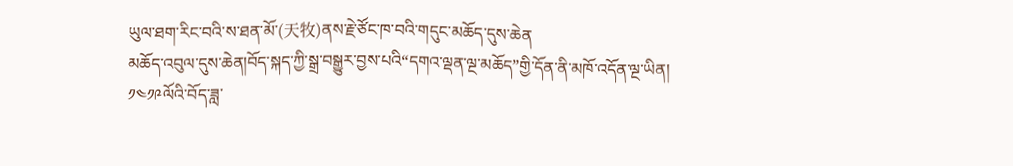ཡུལ་ཐག་རིང་བའི་ས་ཐན་མོ་(天牧)ནས་རྗེ་ཙོང་ཁ་བའི་གདུང་མཆོད་དུས་ཆེན
མཆོད་འབུལ་དུས་ཆེན།བོད་སྐད་ཀྱི་སྒྲ་བསྒྱུར་བྱས་པའི“དགའ་ལྡན་ལྔ་མཆོད”གྱི་དོན་ནི་མཁོ་འདོན་ལྔ་ཡིན།
༡༤༡༩ལོའི་བོད་ཟླ་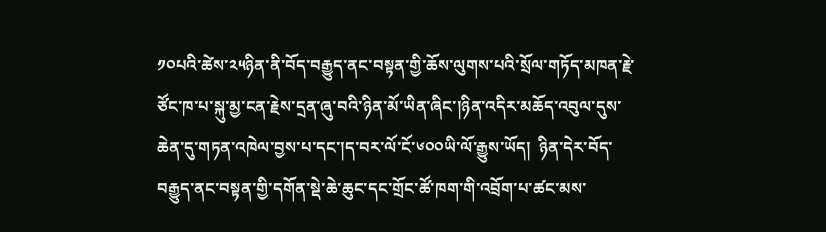༡༠པའི་ཚེས་༢༥ཉིན་ནི་བོད་བརྒྱུད་ནང་བསྟན་གྱི་ཆོས་ལུགས་པའི་སྲོལ་གཏོད་མཁན་རྗེ་ཙོང་ཁ་པ་སྐུ་མྱ་ངན་རྗེས་དྲན་ཞུ་བའི་ཉིན་མོ་ཡིན་ཞིང་།ཉིན་འདིར་མཆོད་འབུལ་དུས་ཆེན་དུ་གཏན་འཁེལ་བྱས་པ་དང་།ད་བར་ལོ་ངོ་༦༠༠ཡི་ལོ་རྒྱུས་ཡོད།  ཉིན་དེར་བོད་བརྒྱུད་ནང་བསྟན་གྱི་དགོན་སྡེ་ཆེ་ཆུང་དང་གྲོང་ཚོ་ཁག་གི་འབྲོག་པ་ཚང་མས་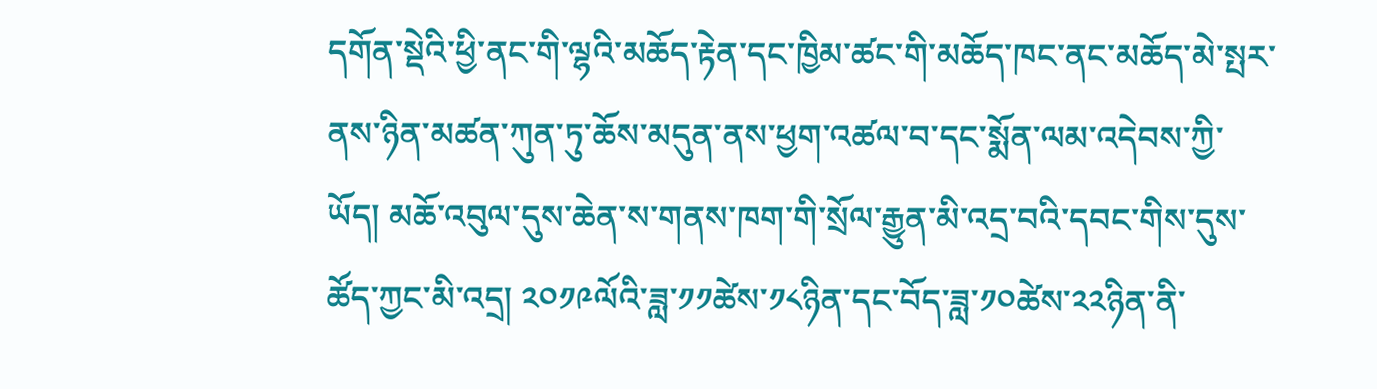དགོན་སྡེའི་ཕྱི་ནང་གི་ལྷའི་མཆོད་རྟེན་དང་ཁྱིམ་ཚང་གི་མཆོད་ཁང་ནང་མཆོད་མེ་སྤར་ནས་ཉིན་མཚན་ཀུན་ཏུ་ཆོས་མདུན་ནས་ཕྱག་འཚལ་བ་དང་སྨོན་ལམ་འདེབས་ཀྱི་ཡོད། མཆོ་འབུལ་དུས་ཆེན་ས་གནས་ཁག་གི་སྲོལ་རྒྱུན་མི་འདྲ་བའི་དབང་གིས་དུས་ཚོད་ཀྱང་མི་འདྲ། ༢༠༡༩ལོའི་ཟླ་༡༡ཚེས་༡༨ཉིན་དང་བོད་ཟླ་༡༠ཚེས་༢༢ཉིན་ནི་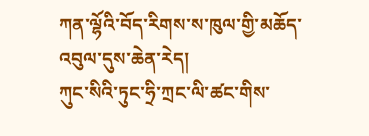ཀན་ལྷོའི་བོད་རིགས་ས་ཁུལ་གྱི་མཆོད་འབུལ་དུས་ཆེན་རེད།
ཀུང་སིའི་ཏུང་ཧྲི་ཀྲང་ལི་ཚང་གིས་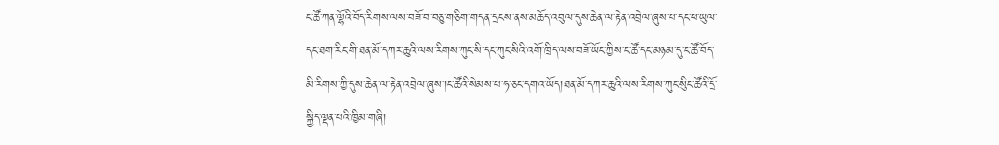ང་ཚོ་ཀན་ལྷོའི་བོད་རིགས་ལས་བཟོ་བ་བཅུ་གཅིག་གདན་དྲངས་ནས་མཆོད་འབུལ་དུས་ཆེན་ལ་རྟེན་འབྲེལ་ཞུས་པ་དང་ཕ་ཡུལ་དང་ཐག་རིང་གི་ཐན་མོ་དཀར་ཆུའི་ལས་རིགས་ཀུང་སི་དང་ཀུང་སིའི་འགོ་ཁྲིད་ལས་བཟོ་ཡོང་ཀྱིས་ང་ཚོ་དང་མཉམ་དུ་ང་ཚོ་བོད་མི་རིགས་ཀྱི་དུས་ཆེན་ལ་རྟེན་འབྲེལ་ཞུས་།ང་ཚོའི་སེམས་པ་ཧ་ཅང་དགའ་ཡོད།ཐན་མོ་དཀར་ཆུའི་ལས་རིགས་ཀུང་སིུང་ཚོའི་དྲོ་སྐྱིད་ལྡན་པའི་ཁྱིམ་གཞི།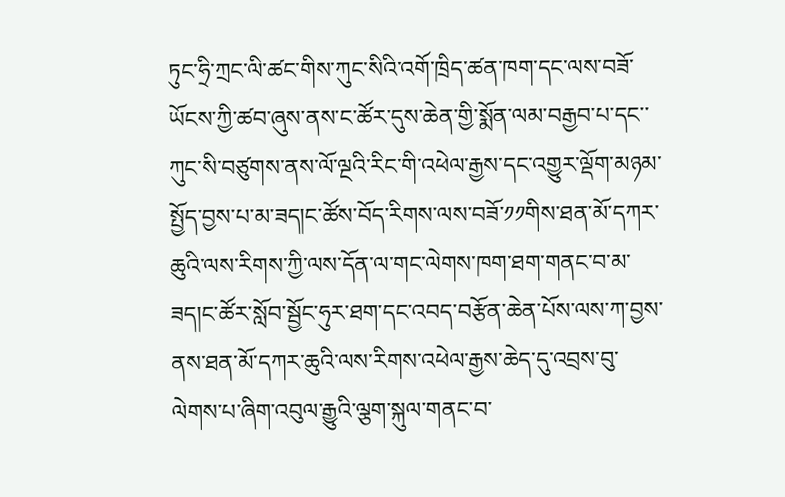ཏུང་ཧྲི་ཀྲང་ལི་ཚང་གིས་ཀུང་སིའི་འགོ་ཁྲིད་ཚན་ཁག་དང་ལས་བཟོ་ཡོངས་ཀྱི་ཚབ་ཞུས་ནས་ང་ཚོར་དུས་ཆེན་གྱི་སྨོན་ལམ་བརྒྱབ་པ་དང་་ཀུང་སི་བཙུགས་ནས་ལོ་ལྔའི་རིང་གི་འཕེལ་རྒྱས་དང་འགྱུར་ལྡོག་མཉམ་སྤྱོད་བྱས་པ་མ་ཟད།ང་ཚོས་བོད་རིགས་ལས་བཟོ་༡༡གིས་ཐན་མོ་དཀར་ཆུའི་ལས་རིགས་ཀྱི་ལས་དོན་ལ་གང་ལེགས་ཁག་ཐག་གནང་བ་མ་ཟད།ང་ཚོར་སློབ་སྦྱོང་ཧུར་ཐག་དང་འབད་བརྩོན་ཆེན་པོས་ལས་ཀ་བྱས་ནས་ཐན་མོ་དཀར་ཆུའི་ལས་རིགས་འཕེལ་རྒྱས་ཆེད་དུ་འབྲས་བུ་ལེགས་པ་ཞིག་འབུལ་རྒྱུའི་ལྕག་སྐུལ་གནང་བ་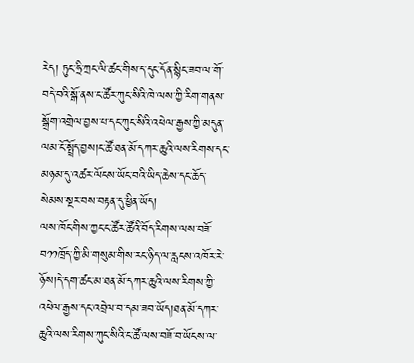རེད། ཏུང་ཧྲི་ཀྲང་ལི་ཚང་གིས་ད་དུང་དོན་སྙིང་ཟབ་ལ་གོ་བདེ་བའི་སྒོ་ནས་ང་ཚོར་ཀུང་སིའི་ཁེ་ལས་ཀྱི་རིག་གནས་སྒྲོག་འགྲེལ་བྱས་པ་དང་ཀུང་སིའི་འཕེལ་རྒྱས་ཀྱི་མདུན་ལམ་ངོ་སྤྲོད་བྱས།ང་ཚོ་ཐན་མོ་དཀར་ཆུའི་ལས་རིགས་དང་མཉམ་དུ་འཚར་ལོངས་ཡོང་བའི་ཡིད་ཆེས་དང་ཆོད་སེམས་སྔར་བས་བརྟན་དུ་ཕྱིན་ཡོད།
ལས་ཁོང་གིས་ཀྱང་ང་ཚོར་ཚོའི་བོད་རིགས་ལས་བཟོ་བ༡༡ཁྲོད་ཀྱི་མི་གསུམ་གིས་རང་ཉིད་ལ་རླངས་འཁོར་རེ་ཉོས།དེ་དག་ཚང་མ་ཐན་མོ་དཀར་ཆུའི་ལས་རིགས་ཀྱི་འཕེལ་རྒྱས་དང་འབྲེལ་བ་དམ་ཟབ་ཡོད།ཐན་མོ་དཀར་ཆུའི་ལས་རིགས་ཀུང་སིའི་ང་ཚོ་ལས་བཟོ་བ་ཡོངས་ལ་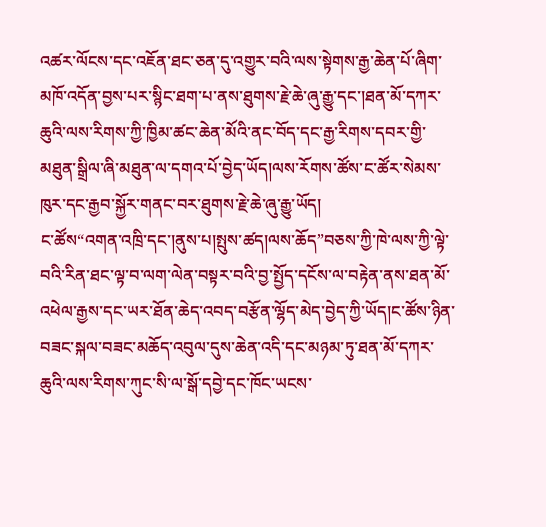འཚར་ལོངས་དང་འཇོན་ཐང་ཅན་དུ་འགྱུར་བའི་ལས་སྟེགས་རྒྱ་ཆེན་པོ་ཞིག་མཁོ་འདོན་བྱས་པར་སྙིང་ཐག་པ་ནས་ཐུགས་རྗེ་ཆེ་ཞུ་རྒྱུ་དང་།ཐན་མོ་དཀར་ཆུའི་ལས་རིགས་ཀྱི་ཁྱིམ་ཚང་ཆེན་མོའི་ནང་བོད་དང་རྒྱ་རིགས་དབར་གྱི་མཐུན་སྒྲིལ་ཞི་མཐུན་ལ་དགའ་པོ་བྱེད་ཡོད།ལས་རོགས་ཚོས་ང་ཚོར་སེམས་ཁུར་དང་རྒྱབ་སྐྱོར་གནང་བར་ཐུགས་རྗེ་ཆེ་ཞུ་རྒྱུ་ཡོད།
ང་ཚོས“འགན་འཁྲི་དང་།ནུས་པ།སྤུས་ཚད།ལས་ཆོད”བཅས་ཀྱི་ཁེ་ལས་ཀྱི་ལྟེ་བའི་རིན་ཐང་ལྟ་བ་ལག་ལེན་བསྟར་བའི་བྱ་སྤྱོད་དངོས་ལ་བརྟེན་ནས་ཐན་མོ་འཕེལ་རྒྱས་དང་ཡར་ཐོན་ཆེད་འབད་བརྩོན་ལྷོད་མེད་བྱེད་ཀྱི་ཡོད།ང་ཚོས་ཉིན་བཟང་སྐལ་བཟང་མཆོད་འབུལ་དུས་ཆེན་འདི་དང་མཉམ་ཏུ་ཐན་མོ་དཀར་ཆུའི་ལས་རིགས་ཀུང་སི་ལ་སྒོ་དབྱེ་དང་ཁོང་ཡངས་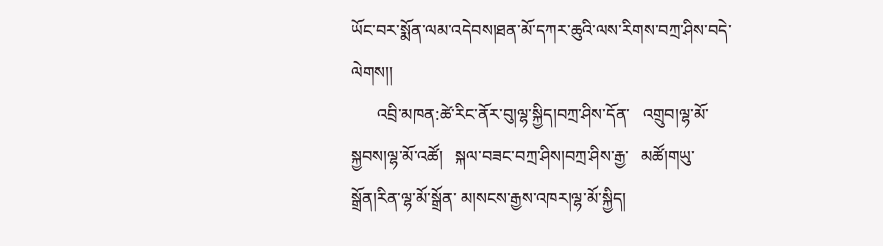ཡོང་བར་སྨོན་ལམ་འདེབས།ཐན་མོ་དཀར་ཆུའི་ལས་རིགས་བཀྲ་ཤིས་བདེ་ལེགས།།
      འབྲི་མཁན:ཚེ་རིང་ནོར་བུ།ལྷ་སྐྱིད།བཀྲ་ཤིས་དོན་   འགྲུབ།ལྷ་མོ་སྐྱབས།ལྷ་མོ་འཚོ།   སྐལ་བཟང་བཀྲ་ཤིས།བཀྲ་ཤིས་རྒྱ་   མཚོ།གཡུ་སྒྲོན།རིན་ལྷ་མོ་སྒྲོན་ མ།སངས་རྒྱས་འཁར།ལྷ་མོ་སྐྱིད།